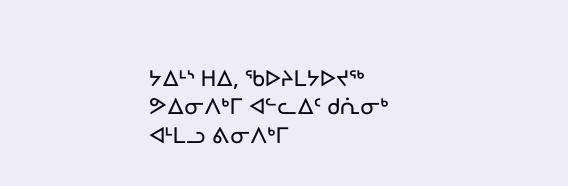ᔭᐃᒻᔅ ᕼᐃ, ᖃᐅᔨᒪᔭᐅᔪᖅ ᕗᐃᓂᐱᒃᒥ ᐊᓪᓚᐃᑦ ᑯᕇᓂᒃ ᐊᒻᒪᓗ ᕕᓂᐱᒃᒥ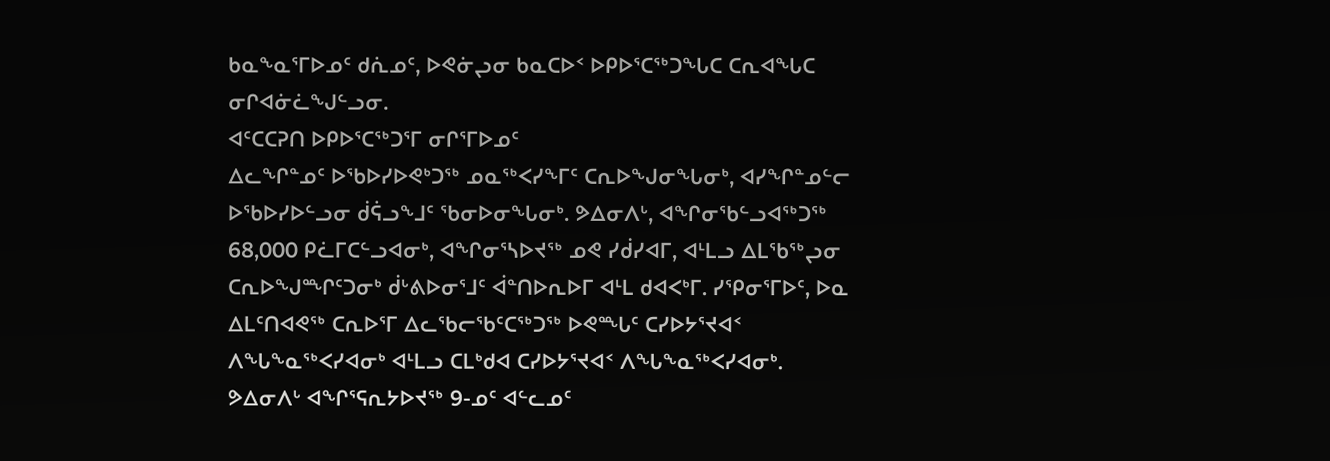ᑲᓇᖕᓇᕐᒥᐅᓄᑦ ᑯᕇᓄᑦ, ᐅᕙᓃᖢᓂ ᑲᓇᑕᐅᑉ ᐅᑭᐅᕐᑕᖅᑐᖓᑕ ᑕᕆᐊᖓᑕ ᓂᒋᐊᓃᓛᖑᓪᓗᓂ.
ᐊᑦᑕᑕᕈᑎ ᐅᑭᐅᕐᑕᖅᑐᕐᒥ ᓂᒋᕐᒥᐅᓄᑦ
ᐃᓚᖏᓐᓄᑦ ᐅᖃᐅᓯᐅᕙᒃᑐᖅ ᓄᓇᖅᐸᓯᖕᒥᑦ ᑕᕆᐅᖑᓂᖓᓂᒃ, ᐊᓯᖏᓐᓄᓪᓕ ᐅᖃᐅᓯᐅᓪᓗᓂ ᑰᕌᓗᖕᒧᑦ ᖃᓂᐅᓂᖓᓂᒃ. ᕗᐃᓂᐱᒡ, ᐊᖏᓂᖃᓪᓗᐊᖅᑐᖅ 68,000 ᑭᓛᒥᑕᓪᓗᐊᓂᒃ, ᐊᖏᓂᕐᓴᐅᔪᖅ ᓄᕙ ᓯᑰᓯᐊᒥ, ᐊᒻᒪᓗ ᐃᒪᖃᖅᖢᓂ ᑕᕆᐅᖑᙱᑦᑐᓂᒃ ᑰᒡᕕᐅᓂᕐᒧᑦ ᐋᓐᑎᐅᕆᐅᒥ ᐊᒻᒪ ᑯᐊᐸᒃᒥ. ᓯᕿᓂᕐᒥᐅᑦ, ᐅᓇ ᐃᒪᑦᑎᐊᕙᖅ ᑕᕆᐅᕐᒥ ᐃᓚᖃᓕᖃᑦᑕᖅᑐᖅ ᐅᕙᙵᑦ ᑕᓯᐅᔭᕐᔪᐊᑉ ᐱᖓᖕᓇᖅᐸᓯᐊᓂᒃ ᐊᒻᒪᓗ ᑕᒪᒃᑯᐊ ᑕᓯᐅᔭᕐᔪᐊᑉ ᐱᖓᖕᓇᖅᐸᓯᐊᓂᒃ.
ᕗᐃᓂᐱᒡ ᐊᖏᕐᕋᕆᔭᐅᔪᖅ 9-ᓄᑦ ᐊᓪᓚᓄᑦ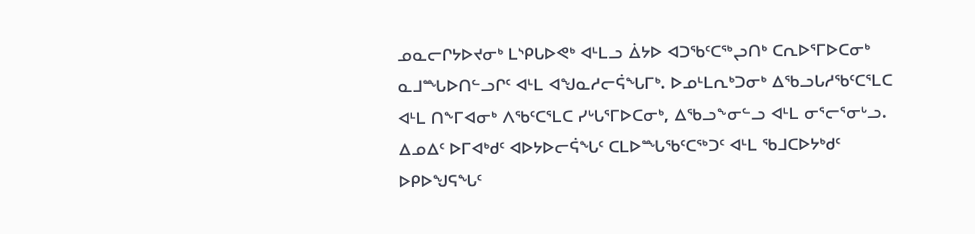ᓄᓇᓕᒋᔭᐅᔪᓂᒃ ᒪᔅᑭᒐᐅᕙᒃ ᐊᒻᒪᓗ ᐄᔭᐅ ᐊᑐᖃᑦᑕᖅᖢᑎᒃ ᑕᕆᐅᕐᒥᐅᑕᓂᒃ ᓇᒧᙵᐅᑎᓪᓗᒋᑦ ᐊᒻᒪ ᐊᖑᓇᓱᓕᕌᖓᒥᒃ. ᐅᓄᒻᒪᕆᒃᑐᓂᒃ ᐃᖃᓗᒐᓱᖃᑦᑕᕐᒪᑕ ᐊᒻᒪ ᑎᖕᒥᐊᓂᒃ ᐱᖃᑦᑕᕐᒪᑕ ᓯᒡᒐᕐᒥᐅᑕᓂᒃ, ᐃᖃᓗᖕᓂᓪᓗ ᐊᒻᒪ ᓂᕐᓕᕐᓂᒡᓗ. ᐃᓄᐃᑦ ᐅᒥᐊᒃᑯᑦ ᐊᐅᔭᐅᓕᕌᖓᑦ ᑕᒪᐅᙵᖃᑦᑕᖅᑐᑦ ᐊᒻᒪ ᖃᒧᑕᐅᔭᒃᑯᑦ ᐅᑭᐅᖑᕋᖓᑦ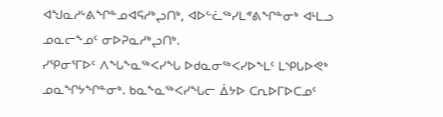ᐊᖑᓇᓱᒡᕕᖏᓐᓄᐊᕋᓱᒃᖢᑎᒃ, ᐊᐅᓪᓛᖅᓯᒪᕝᕕᖏᓐᓂᒃ ᐊᒻᒪᓗ ᓄᓇᓕᖕᓄᑦ ᓂᐅᕈᓇᓱᒃᖢᑎᒃ.
ᓯᕿᓂᕐᒥᐅᑦ ᐱᖓᖕᓇᖅᐸᓯᖓ ᐅᑯᓇᓂᖅᐸᓯᐅᖕᒪᑦ ᒪᔅᑭᒐᐅᕙᒃ ᓄᓇᖏᔭᖏᓐᓂᒃ. ᑲᓇᖕᓇᖅᐸᓯᖓᓕ ᐄᔭᐅ ᑕᕆᐅᒥᐅᑕᓄᑦ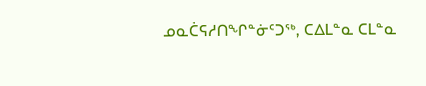ᓄᓇᑖᕋᓱᑎᖏᓐᓃᑦᑐᖅ, ᑕᐃᒪᓐᓇ ᑕᒪᓐᓇ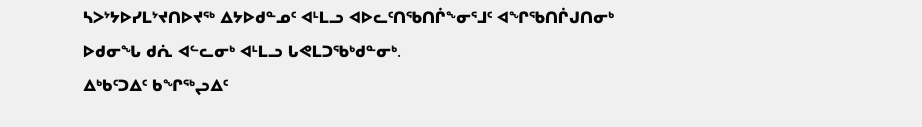ᓴᐳᔾᔭᐅᓯᒪᔾᔪᑎᐅᔪᖅ ᐃᔭᐅᑯᓐᓄᑦ ᐊᒻᒪᓗ ᐊᐅᓚᑦᑎᖃᑎᒌᖕᓂᕐᒧᑦ ᐊᖏᖃᑎᒌᒍᑎᓂᒃ ᐅᑯᓂᖓ ᑯᕇ ᐊᓪᓚᓂᒃ ᐊᒻᒪᓗ ᒐᕙᒪᑐᖃᒃᑯᓐᓂᒃ.
ᐃᒃᑲᑦᑐᐃᑦ ᑲᖏᖅᖢᐃᑦ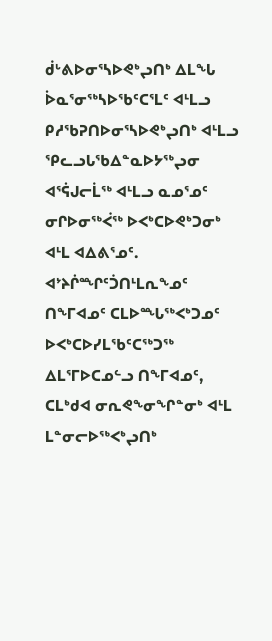ᑰᒡᕕᐅᓂᕐᓴᐅᕙᒃᖢᑎᒃ ᐃᒪᖓ ᐆᓇᕐᓂᖅᓴᐅᖃᑦᑕᕐᒪᑦ ᐊᒻᒪᓗ ᑭᓱᖃᕈᑎᐅᓂᕐᓴᐅᕙᒃᖢᑎᒃ ᐊᒻᒪᓗ ᕿᓚᓗᒐᖃᐃᓐᓇᐅᔭᖅᖢᓂ ᐊᕐᕌᒍᓕᒫᖅ ᐊᒻᒪᓗ ᓇᓄᕐᓄᑦ ᓂᒋᐅᓂᖅᐹᖅ ᐅᐸᒃᑕᐅᕙᒃᑐᓂᒃ ᐊᒻᒪ ᐊᐃᕕᕐᓄᑦ. ᐊᔾᔨᒌᙱᑦᑑᑎᒻᒪᕆᖕᓄᑦ ᑎᖕᒥᐊᓄᑦ ᑕᒪᐅᙵᖅᐸᒃᑐᓄᑦ ᐅᐸᒃᑕᐅᓯᒪᖃᑦᑕᖅᑐᖅ ᐃᒪᕐᒥᐅᑕᓄᓪᓗ ᑎᖕᒥᐊᓄᑦ, ᑕᒪᒃᑯᐊ ᓂᕆᕙᖕᓂᖏᓐᓂᒃ ᐊᒻᒪ ᒪᓐᓂᓕᐅᖅᐸᒃᖢᑎᒃ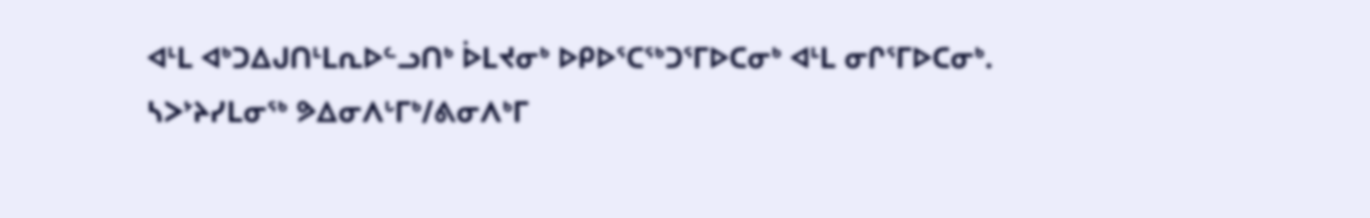ᐊᒻᒪ ᐊᒃᑐᐃᒍᑎᒻᒪᕆᐅᓪᓗᑎᒃ ᐆᒪᔪᓂᒃ ᐅᑭᐅᕐᑕᖅᑐᕐᒥᐅᑕᓂᒃ ᐊᒻᒪ ᓂᒋᕐᒥᐅᑕᓂᒃ.
ᓴᐳᔾᔨᓯᒪᓂᖅ ᕗᐃᓂᐱᒡᒥᒃ/ᕕᓂᐱᒃᒥ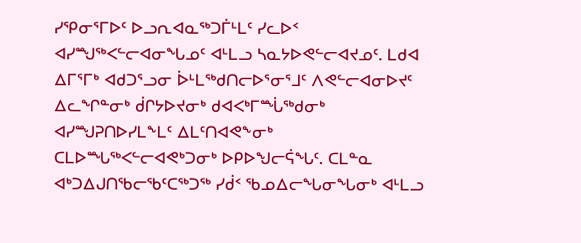ᓯᕿᓂᕐᒥᐅᑦ ᐅᓗᕆᐊᓇᖅᑐᒦᒻᒪᑦ ᓯᓚᐅᑉ ᐊᓯᙳᖅᐸᓪᓕᐊᓂᖓᓄᑦ ᐊᒻᒪᓗ ᓴᓇᔭᐅᕙᓪᓕᐊᔪᓄᑦ. ᒪᑯᐊ ᐃᒥᕐᒥᒃ ᐊᑯᑐᕐᓗᓂ ᐆᒻᒪᖅᑯᑎᓕᐅᕐᓂᕐᒧᑦ ᐱᕙᓪᓕᐊᓂᐅᔪᑦ ᐃᓚᖏᓐᓂᒃ ᑰᒋᔭᐅᔪᓂᒃ ᑯᐊᐸᒃᒥᙶᖅᑯᓂᒃ ᐊᓯᙳᕈᑎᐅᓯᒪᖕᒪᑦ ᐃᒪᑦᑎᐊᕙᖕᓂᒃ ᑕᒪᐅᙵᖅᐸᓪᓕᐊᕙᒃᑐᓂᒃ ᐅᑭᐅᖑᓕᕌᖓᑦ. ᑕᒪᓐᓇ ᐊᒃᑐᐃᒍᑎᖃᓕᖃᑦᑕᖅᑐᖅ ᓯᑰᑉ ᖃᓄᐃᓕᖓᓂᖓᓂᒃ ᐊᒻᒪᓗ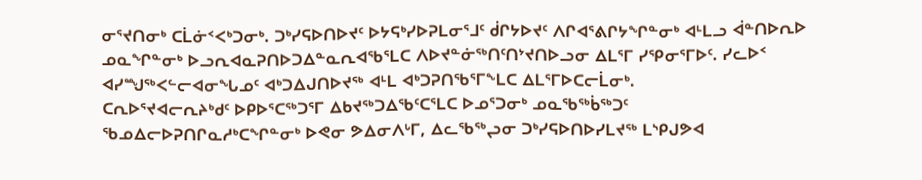ᓂᕐᔪᑎᓂᒃ ᑕᒫᓃᑉᐸᒃᑐᓂᒃ. ᑐᒃᓯᕋᐅᑎᐅᔪᑦ ᐅᔭᕋᒃᓯᐅᕈᒪᓂᕐᒧᑦ ᑰᒋᔭᐅᔪᑦ ᐱᒋᐊᕐᕕᒋᔭᖏᓐᓂᒃ ᐊᒻᒪᓗ ᐋᓐᑎᐅᕆᐅ ᓄᓇᖏᓐᓂᒃ ᐅᓗᕆᐊᓇᕈᑎᐅᑐᐃᓐᓇᕆᐊᖃᕐᒪᑕ ᐱᐅᔪᓐᓃᖅᑎᑦᑎᔾᔪᑎᐅᓗᓂ ᐃᒪᕐᒥ ᓯᕿᓂᕐᒥᐅᑦ. ᓯᓚᐅᑉ ᐊᓯᙳᖅᐸᓪᓕᐊᓂᖓᓄᑦ ᐊᒃᑐᐃᒍᑎᐅᔪᖅ ᐊᒻᒪ ᐊᒃᑐᕈᑎᖃᕐᒥᖕᒪᑕ ᐃᒪᕐᒥᐅᑕᓕᒫᓂᒃ.
ᑕᕆᐅᕐᔪᐊᓕᕆᔨᒃᑯᑦ ᐅᑭᐅᕐᑕᖅᑐᕐᒥ ᐃᑲᔪᖅᑐᐃᖃᑦᑕᕐᒪᑕ ᐅᓄᕐᑐᓂᒃ ᓄᓇᖃᖅᑳᖅᑐᑦ ᖃᓄᐃᓕᐅᕈᑎᒋᓇᓱᒃᑕᖏᓐᓂᒃ ᐅᕙᓂ ᕗᐃᓂᐱᒡᒥ, ᐃᓚᖃᖅᖢᓂ ᑐᒃᓯᕋᐅᑎᐅᓯᒪᔪᖅ ᒪᔅᑭᒍᕗᐊ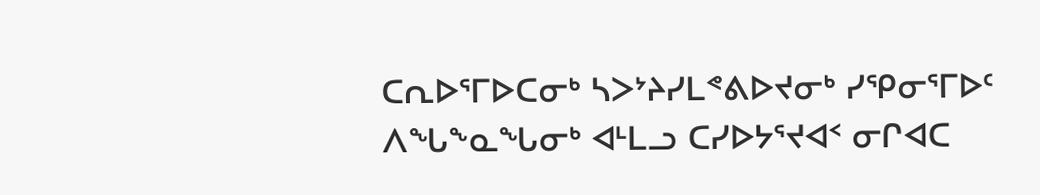ᑕᕆᐅᕐᒥᐅᑕᓂᒃ ᓴᐳᔾᔨᓯᒪᕝᕕᐅᔪᓂᒃ ᓯᕿᓂᕐᒥᐅᑦ ᐱᖓᖕᓇᖓᓂᒃ ᐊᒻᒪᓗ ᑕᓯᐅᔭᕐᔪᐊᑉ ᓂᒋᐊᑕ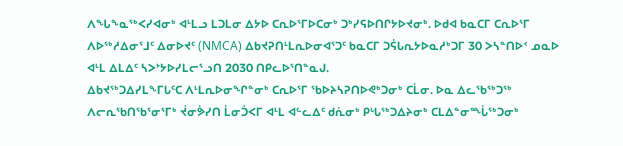ᐱᖓᖕᓇᖅᐸᓯᐊᓂᒃ ᐊᒻᒪᓗ ᒪᑐᒪᓂ ᐃᔭᐅ ᑕᕆᐅᕐᒥᐅᑕᓂᒃ ᑐᒃᓯᕋᐅᑎᒋᔭᐅᔪᓂᒃ. ᐅᑯᐊ ᑲᓇᑕᒥ ᑕᕆᐅᕐᒥ ᐱᐅᖅᓱᐃᓂᕐᒧᑦ ᐃᓂᐅᔪᑦ (NMCA) ᐃᑲᔪᕈᑎᒻᒪᕆᐅᓂᐊᕐᑐᑦ ᑲᓇᑕᒥ ᑐᕌᒐᕆᔭᐅᓇᓱᒃᑐᒥ 30 ᐳᓴᓐᑎᐅᑉ ᓄᓇᐅ ᐊᒻᒪ ᐃᒪᐃᑦ ᓴᐳᔾᔭᐅᓯᒪᓕᕐᓗᑎ 2030 ᑎᑭᓚᐅᕐᑎᓐᓇᒍ.
ᐃᑲᔪᖅᑐᐃᓯᒪᖕᒥᒐᑦᑕ ᐱᒻᒪᕆᐅᓂᖏᓐᓂᒃ ᑕᕆᐅᕐᒥ ᖃᐅᔨᓴᕈᑎᐅᕙᒃᑐᓂᒃ ᑕᒫᓂ. ᐅᓇ ᐃᓚᖃᖅᑐᖅ ᐱᓕᕆᖃᑎᖃᕐᓂᕐᒥᒃ ᔫᓂᕘᓯᑎ ᒫᓂᑑᐸᒥ ᐊᒻᒪ ᐊᓪᓚᐃᑦ ᑯᕇᓂᒃ ᑭᒡᒐᖅᑐᐃᔨᓂᒃ ᑕᒪᐃᓐᓂᙶᖅᑐᓂᒃ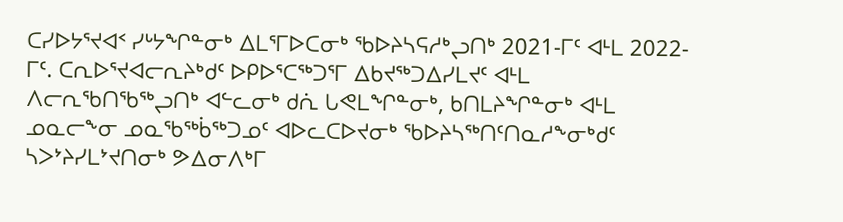ᑕᓯᐅᔭᕐᔪᐊᑉ ᓯᒡᔭᖏᓐᓂᒃ ᐃᒪᕐᒥᐅᑕᓂᒃ ᖃᐅᔨᓴᕋᓱᒃᖢᑎᒃ 2021-ᒥᑦ ᐊᒻᒪ 2022-ᒥᑦ. ᑕᕆᐅᕐᔪᐊᓕᕆᔨᒃᑯᑦ ᐅᑭᐅᕐᑕᖅᑐᕐᒥ ᐃᑲᔪᖅᑐᐃᓯᒪᔪᑦ ᐊᒻᒪ ᐱᓕᕆᖃᑎᖃᖅᖢᑎᒃ ᐊᓪᓚᓂᒃ ᑯᕇ ᒐᕙᒪᖏᓐᓂᒃ, ᑲᑎᒪᔨᖏᓐᓂᒃ ᐊᒻᒪ ᓄᓇᓕᖕᓂ ᓄᓇᖃᖅᑳᖅᑐᓄᑦ ᐊᐅᓚᑕᐅᔪᓂᒃ ᖃᐅᔨᓴᖅᑎᑦᑎᓇᓱᖕᓂᒃᑯᑦ ᓴᐳᔾᔨᓯᒪᔾᔪᑎᓂᒃ ᕗᐃᓂᐱᒃᒥ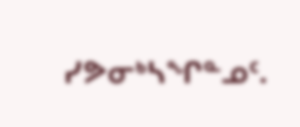ᓯᕗᓂᒃᓴᖏᓐᓄᑦ.